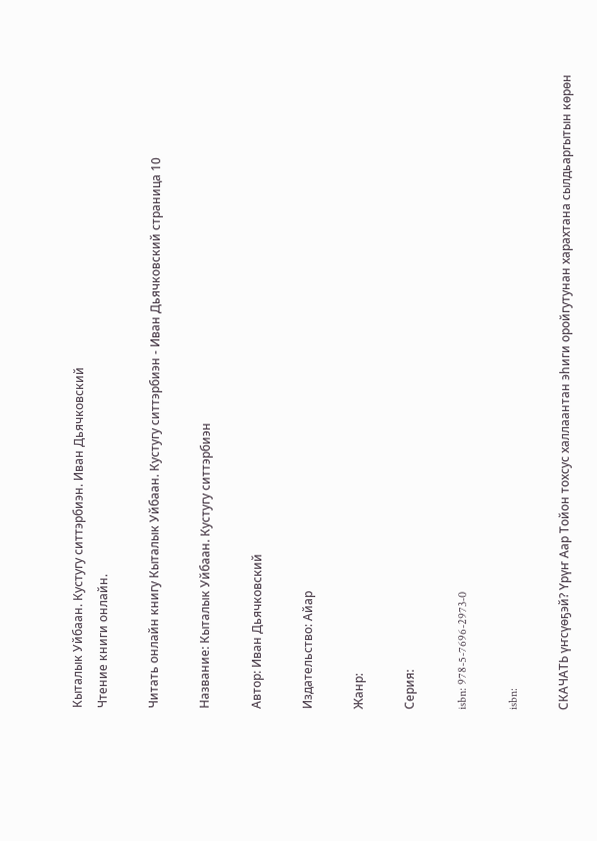Кыталык Уйбаан. Кустугу ситтэрбиэн. Иван Дьячковский
Чтение книги онлайн.

Читать онлайн книгу Кыталык Уйбаан. Кустугу ситтэрбиэн - Иван Дьячковский страница 10

Название: Кыталык Уйбаан. Кустугу ситтэрбиэн

Автор: Иван Дьячковский

Издательство: Айар

Жанр:

Серия:

isbn: 978-5-7696-2973-0

isbn:

СКАЧАТЬ үҥсүөҕэй? Үрүҥ Аар Тойон тохсус халлаантан эһиги оройгутунан харахтана сылдьаргытын көрөн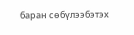баран сөбүлээбэтэх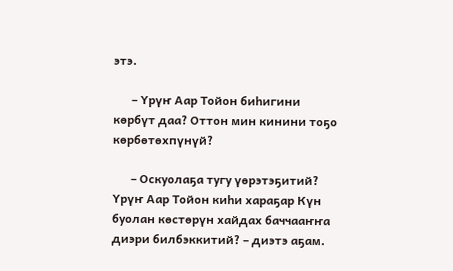этэ.

      – Үрүҥ Аар Тойон биһигини көрбүт даа? Оттон мин кинини тоҕо көрбөтөхпүнүй?

      – Оскуолаҕа тугу үөрэтэҕитий? Үрүҥ Аар Тойон киһи хараҕар Күн буолан көстөрүн хайдах баччааҥҥа диэри билбэккитий? – диэтэ аҕам.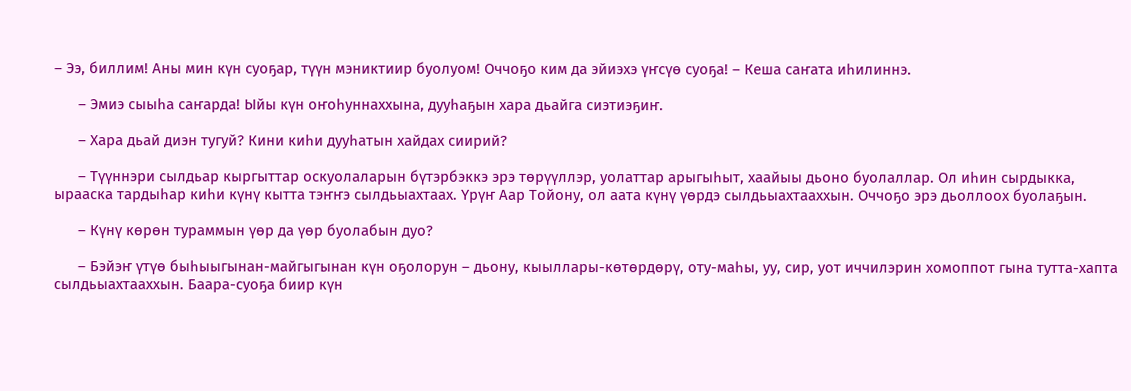– Ээ, биллим! Аны мин күн суоҕар, түүн мэниктиир буолуом! Оччоҕо ким да эйиэхэ үҥсүө суоҕа! – Кеша саҥата иһилиннэ.

      – Эмиэ сыыһа саҥарда! Ыйы күн оҥоһуннаххына, дууһаҕын хара дьайга сиэтиэҕиҥ.

      – Хара дьай диэн тугуй? Кини киһи дууһатын хайдах сиирий?

      – Түүннэри сылдьар кыргыттар оскуолаларын бүтэрбэккэ эрэ төрүүллэр, уолаттар арыгыһыт, хаайыы дьоно буолаллар. Ол иһин сырдыкка, ырааска тардыһар киһи күнү кытта тэҥҥэ сылдьыахтаах. Үрүҥ Аар Тойону, ол аата күнү үөрдэ сылдьыахтааххын. Оччоҕо эрэ дьоллоох буолаҕын.

      – Күнү көрөн тураммын үөр да үөр буолабын дуо?

      – Бэйэҥ үтүө быһыыгынан-майгыгынан күн оҕолорун – дьону, кыыллары-көтөрдөрү, оту-маһы, уу, сир, уот иччилэрин хомоппот гына тутта-хапта сылдьыахтааххын. Баара-суоҕа биир күн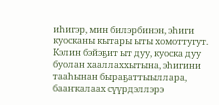иһигэр, мин билэрбинэн, эһиги куосканы кытары ыты хомоттугут. Кэлин бэйэҕит ыт дуу, куоска дуу буолан хааллаххытына, эһигини тааһынан быраҕаттыыллара, бааҥкалаах сүүрдэллэрэ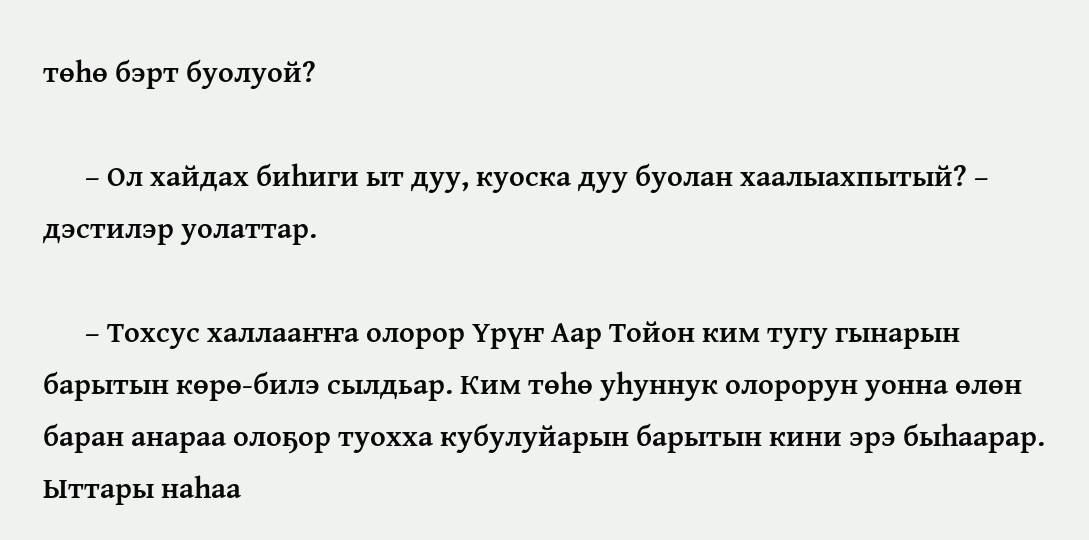төһө бэрт буолуой?

      – Ол хайдах биһиги ыт дуу, куоска дуу буолан хаалыахпытый? – дэстилэр уолаттар.

      – Тохсус халлааҥҥа олорор Үрүҥ Аар Тойон ким тугу гынарын барытын көрө-билэ сылдьар. Ким төһө уһуннук олорорун уонна өлөн баран анараа олоҕор туохха кубулуйарын барытын кини эрэ быһаарар. Ыттары наһаа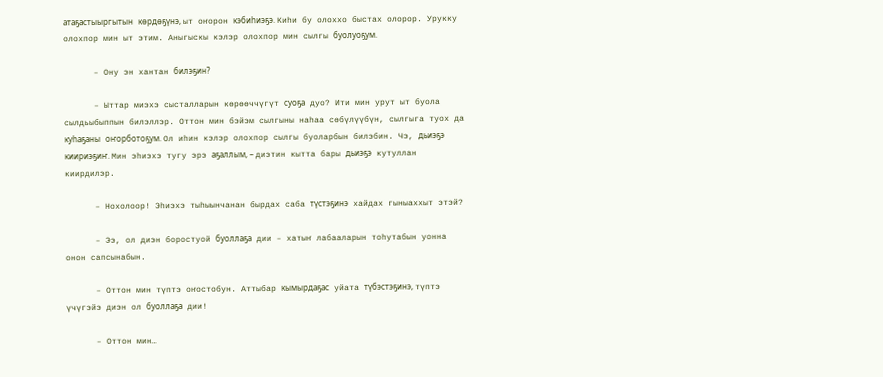атаҕастыыргытын көрдөҕүнэ, ыт оҥорон кэбиһиэҕэ. Киһи бу олоххо быстах олорор. Урукку олохпор мин ыт этим. Аныгыскы кэлэр олохпор мин сылгы буолуоҕум.

      – Ону эн хантан билэҕин?

      – Ыттар миэхэ сысталларын көрөөччүгүт суоҕа дуо? Ити мин урут ыт буола сылдьыбыппын билэллэр. Оттон мин бэйэм сылгыны наһаа сөбүлүүбүн, сылгыга туох да куһаҕаны оҥорботоҕум. Ол иһин кэлэр олохпор сылгы буоларбын билэбин. Чэ, дьиэҕэ киириэҕиҥ. Мин эһиэхэ тугу эрэ аҕаллым, – диэтин кытта бары дьиэҕэ кутуллан киирдилэр.

      – Нохолоор! Эһиэхэ тыһыынчанан бырдах саба түстэҕинэ хайдах гыныаххыт этэй?

      – Ээ, ол диэн боростуой буоллаҕа дии – хатыҥ лабааларын тоһутабын уонна онон сапсынабын.

      – Оттон мин түптэ оҥостобун. Аттыбар кымырдаҕас уйата түбэстэҕинэ, түптэ үчүгэйэ диэн ол буоллаҕа дии!

      – Оттон мин…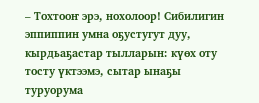– Тохтооҥ эрэ, нохолоор! Сибилигин эппиппин умна оҕустугут дуу, кырдьаҕастар тылларын: күөх оту тосту үктээмэ, сытар ынаҕы туруорума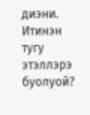диэни. Итинэн тугу этэллэрэ буолуой?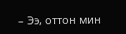– Ээ, оттон мин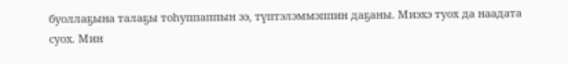буоллаҕына талаҕы тоһуппаппын ээ, түптэлэммэппин даҕаны. Миэхэ туох да наадата суох. Мин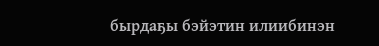бырдаҕы бэйэтин илиибинэн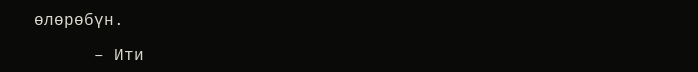өлөрөбүн.

      – Ити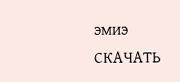эмиэ СКАЧАТЬ